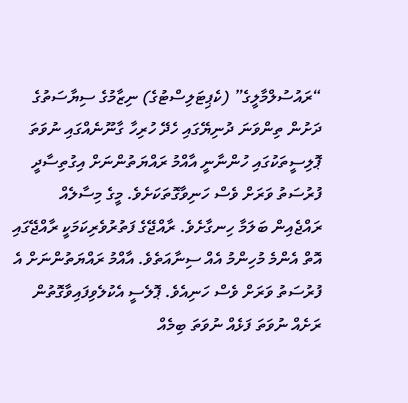“ރައުސުލްމާލީގެ” (ކެޕިޓަލިސްޓުގެ) ނިޒާމުގެ ސިޔާސަތުގެ ދަށުން ތިންވަނަ ދުނިޔޭގައި ހެދޭ ހުރިހާ ގާނޫނެއްގައި ނުވަތަ ޕޮލިސީތަކުގައި ހުންނާނީ އާއްމު ރައްޔަތުންނަށް އިގުތިސާދީ ފުރުސަތު ވަރަށް ވެސް ހަނިވާގޮތަކަށެވެ. މީގެ މިސާލެއް ރައްޖެއިން ބަލަމާ ހިނގާށެވެ. ރާއްޖޭގެ ފަތުރުވެރިކަމަކީ ރާއްޖޭގައި އޮތް އެންމެ މުހިންމު އެއް ސިނާއަތެވެ. އާއްމު ރައްޔަތުންނަށް އެ ފުރުސަތު ވަރަށް ވެސް ހަނިއެވެ. ޕޮލެސީ އެކުލެވިފައިވާގޮތުން ރަށެއް ނުވަތަ ފަޅެއް ނުވަތަ ބިމެއް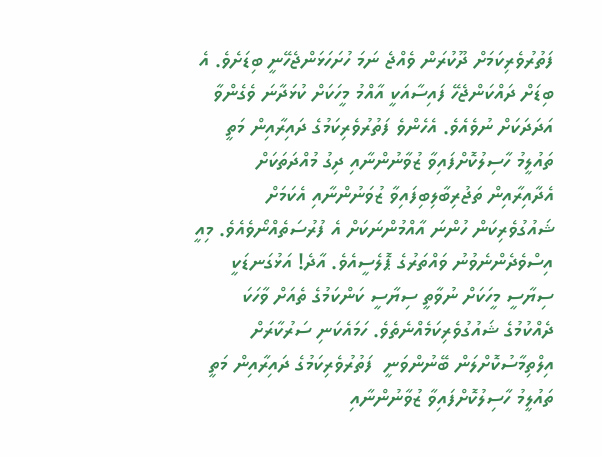ފަތުރުވެރިކަމަށް ދޫކުރަން ވެއްޖެ ނަމަ ހުށަހަޅަންޖެހޭނީ ބިޑަށެވެ. އެ ބިޑަށް ދައްކަންޖެހޭ ފައިސާއަކީ އާއްމު މީހަކަށް ކުޅަދާނަ ވެގެންވާ އަދަދަކަށް ނުވެއެވެ. އެހެންވެ ފަތުރުވެރިކަމުގެ ދައިރާއިން މަތީ ތައުލީމު ހާސިލުކޮށްފައިވާ ޒުވާނުންނާއި ދިގު މުއްދަތަކަށް އެދާއިރާއިން ތަޖުރިބާލިބިފައިވާ ޒުވަނުންނާއި އެކަމަށް ޝައުގުވެރިކަން ހުންނަ އާއްމުންނަކަށް އެ ފުރުސަތެއްނޯވެއެވެ. މިއީ އިސްވެދެންނެވުނު ވައްތަރުގެ ޕޮލެސީއެވެ. އާދެ! އަޅުގަނޑަކީ ސިޔާސީ މީހަކަށް ނުވާތީ ސިޔާސީ ކަންކަމުގެ ތެއަށް ވާހަކަ ދެއްކުމުގެ ޝައުގުވެރިކަމެއްނެތެވެ. ހަމައެކަނި ސަރުކާރަށް އިލްތިމާސުކޮށްލަން ބޭނުންވަނީ  ފަތުރުވެރިކަމުގެ ދައިރާއިން މަތީ ތައުލީމު ހާސިލުކޮށްފައިވާ ޒުވާނުންނާއި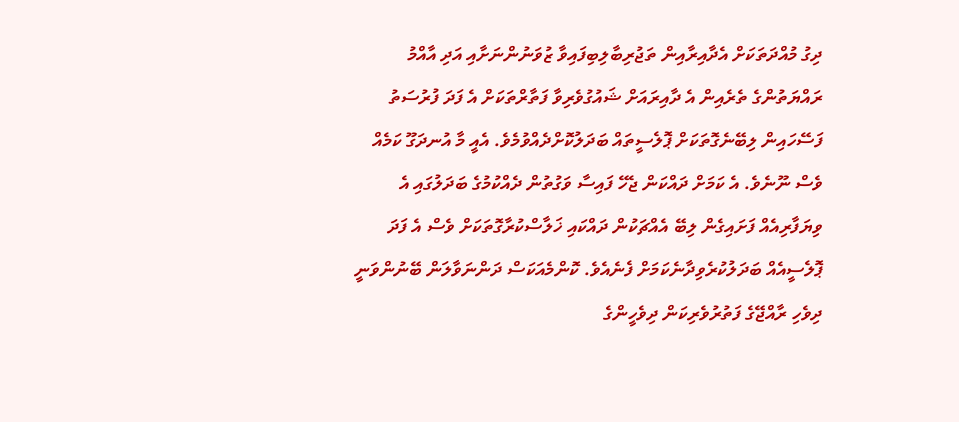ދިގު މުއްދަތަކަށް އެދާއިރާއިން ތަޖުރިބާލިބިފައިވާ ޒުވަނުންނަށާއި އަދި އާއްމު ރައްޔަތުންގެ ތެރެއިން އެ ދާއިރައަށް ޝައުގުވެރިވާ ފަތާރްތަކަށް އެ ފަދަ ފުރުސަތު ފަސޭހައިން ލިބޭނެގޮތަކަށް ޕޮލެސީތައް ބަދަލުކޮށްދެއްވުމެވެ. އެއީ މާ އުނދަގޫ ކަމެއް ވެސް ނޫނެވެ. އެ ކަމަށް ދައްކަން ޖެހޭ ފައިސާ ވަގުތުން ދެއްކުމުގެ ބަދަލުގައި އެ ވިޔަފާރިއެއް ފަށައިގެން ލިބޭ އެއްޗަކުން ދައްކައި ޚަލާސްކުރާގޮތަކަށް ވެސް އެ ފަދަ ޕޮލެސީއެއް ބަދަލުކުރެވިދާނެކަމަށް ފެނެއެވެ. ކޮންމެއަކަސް ދަންނަވާލަން ބޭނުންވަނީ ދިވެހި ރާއްޖޭގެ ފަތުރުވެރިކަން ދިވެހީންގެ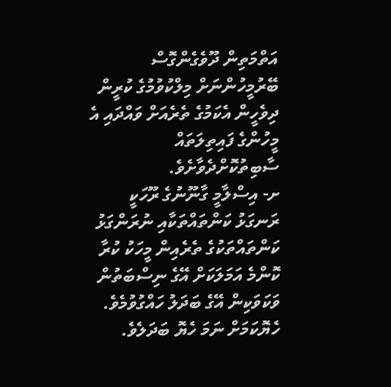އަތްމަތިން ދޫވެގެންގޮސް ބޭރުމީހުންނަށް މިލްކުވުމުގެ ކުރީން ދިވެހީން އެކަމުގެ ތެރެއަށް ވައްދައި އެ މީހުންގެ ފައިތިލަތައް ސާބިތުކޮށްދެވާށެވެ.
ށ- އިސްލާމީ ގާނޫނުގެ ރޫހަކީ ރަނގަޅު ކަންތައްތަކާއި ނުރަންގަޅު ކަންތައްތަކުގެ ތެރެއިން މީހަކު ކުރާ ކޮންމެ އަމަލަކަށް އޭގެ ނިސްބަތުން ވަކަވަކިން އޭގެ ބަދަލު ހައްގުވުމެވެ. ހެޔޮކަމަށް ނަމަ ހެޔޮ ބަދަލެވެ.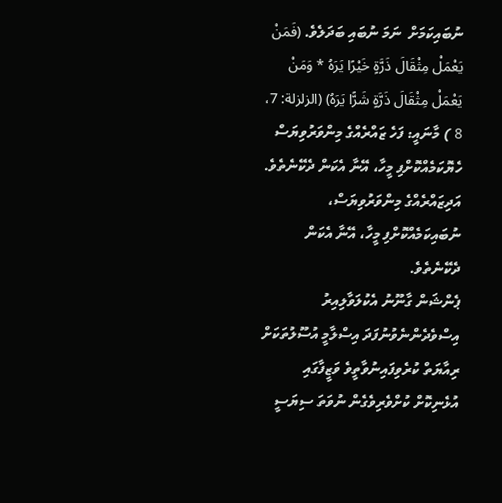ނުބައިކަމަށް  ނަމަ ނުބައި ބަދަލެވެ. (فَمَنْ يَعْمَلْ مِثْقَالَ ذَرَّةٍ خَيْرًا يَرَهُ * وَمَنْ يَعْمَلْ مِثْقَالَ ذَرَّةٍ شَرًّا يَرَهُ) (الزلزلة: 7، 8 ) މާނައީ: ފަހެ ޒައްރެއްގެ މިންވަރުވިޔަސް ހެޔޮކަމެއްކޮށްފި މީހާ، އޭނާ އެކަން ދެކޭނެތެވެ. އަދިޒައްރެއްގެ މިންވަރުވިޔަސް، ނުބައިކަމެއްކޮށްފި މީހާ، އޭނާ އެކަން ދެކޭނެތެވެ.
ޕެންޝަން ގާނޫނު އެކުލަވާލިއިރު އިސްވެދެންނެވުނުފަދަ އިސްލާމީ އުސޫލުތަކަށް ރިއާޔަތް ކުރެވިފައިނުވާތީވެ ވަޒީފާގައި އުޅެނިކޮށް ކުށްވެރިވެގެން ނުވަތަ ސިޔަސީ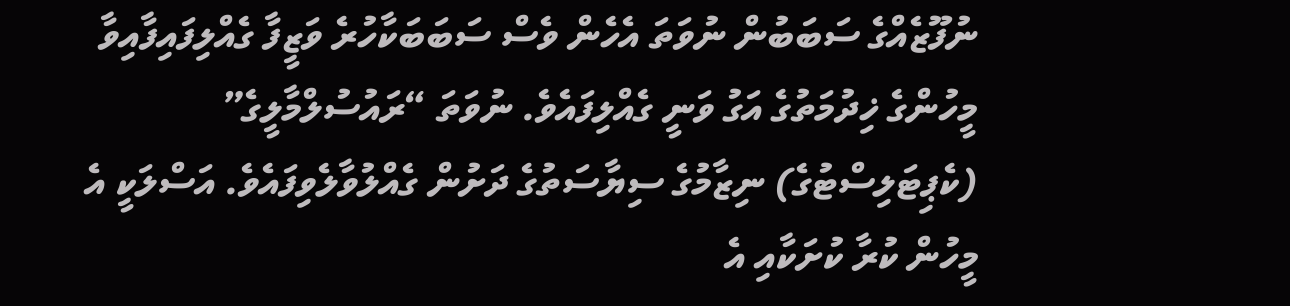ނުފޫޒެއްގެ ސަބަބުން ނުވަތަ އެހެން ވެސް ސަބަބަކާހުރެ ވަޒީފާ ގެއްލިފައިފާއިވާ މީހުންގެ ޚިދުމަތުގެ އަގު ވަނީ ގެއްލިފައެވެ. ނުވަތަ “ރައުސުލްމާލީގެ” (ކެޕިޓަލިސްޓުގެ) ނިޒާމުގެ ސިޔާސަތުގެ ދަށުން ގެއްލުވާލެވިފައެވެ. އަސްލަކީ އެ މީހުން ކުރާ ކުށަކާއި އެ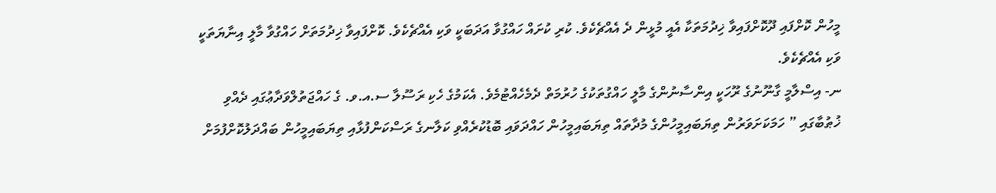މީހުން ކޮށްފައި ދޫކޮށްފައިވާ ޚިދުމަތަކާ އެއީ މުޅީން ދެ އެއްޗެކެވެ. ކުރި ކުށައް ހައްގުވާ އަދަބަކީ ވަކި އެއްޗެކެވެ. ކޮށްފައިވާ ޚިދުމަތަށް ހައްގުވާ މާލީ އިނާޔަތަކީ ވަކި އެއްޗެކެވެ.
ނ- އިސްލާމީ ގާނޫނުގެ ރޫހަކީ އިންސާނުންގެ މާލީ ހައްގުތަކުގެ ހުރުމަތް ދެމެހެއްޓުމެވެ. އެކަމުގެ ހެކި ރަސޫލާ ސ.އ.ވ. ގެ ހައްޖަތުލްވަދާޢުގައި ދެއްވި ޚުޠުބާގައި ” ހަމަކަށަވަރުން ތިޔަބައިމީހުންގެ މުދާތައް ތިޔަބައިމީހުން ހައްދަވައި ބޮޑުކުރެއްވި ކަލާނގެ ރަސްކަންފުޅާއި ތިޔަބައިމީހުން ބައްދަލުކޮށްފުމަށް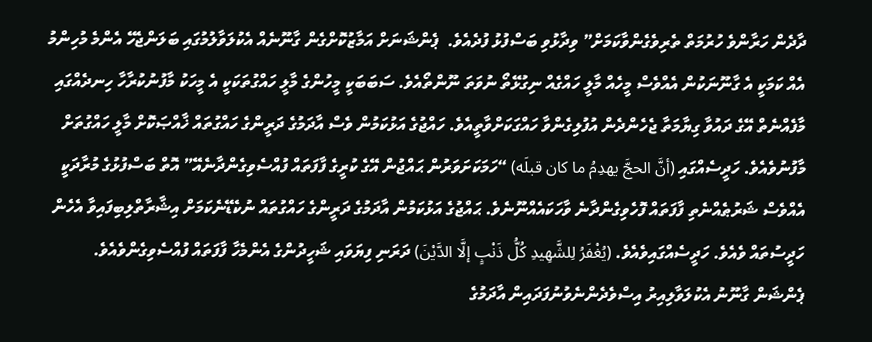ދާދެން ހަރާންވެ ހުރުމަތް ތެރިވެގެންވާކަމަށް” ވިދާޅުވި ބަސްފުޅު ފުދެއެވެ.  ޕެންޝަނަށް އަމާޒުކޮށްގެން ގާނޫނެއް އެކުލަވާލުމުގައި ބަލަންޖެހޭ އެންމެ މުހިންމު އެއް ކަމަކީ އެ ގާނޫނަކުން އެއްވެސް މީހެއް މާލީ ހައްގެއް ނިގުޅޭތޯ ނުވަތަ ނޫންތޯއެވެ. ސަބަބަކީ މީހުންގެ މާލީ ހައްގުތަކަކީ އެ މީހަކު މާފުނުކުރާހާ ހިނދެއްގައި މާފެއްނެތް އޭގެ ދައުވާ ގިޔާމަތާ ޖެހެންދެން އުފުލިގެންވާ ހައްގަކަށްވާތީއެވެ. ހައްޖުގެ އަޅުކަމުން ވެސް އާދަމުގެ ދަރީންގެ ހައްގުތައް ޚާއްޞަކޮށް މާލީ ހައްގުތަށް މާފުނުވެއެވެ. ހަދީސެއްގައި (أنَّ الحجَّ يهدِمُ ما كان قبلَه) “ހަމަކަށަވަރުން ޙައްޖުން އޭގެ ކުރީގެ ފާފަތައް ފުއްސެވިގެންދާނެއޭ” އޮތް ބަސްފުޅުގެ މުރާދަކީ އެއްވެސް ޝަރުޠެއްނެތި ފާފަތައް ފޮހެވިގެންދާނެ ވާހަކައެއްނޫނެވެ. ޙައްޖުގެ އަޅުކަމުން އާދަމުގެ ދަރީންގެ ހައްގުތައް ނުކެޑޭނެކަމަށް އިޝާރާތްލިބިފައިވާ އެހެން ހަދީސުތައް ވެއެވެ. ހަދީސެއްގައިވެއެވެ. (يُغْفَرُ لِلشَّهِيدِ كُلُّ ذَنْبٍ إلَّا الدَّيْنَ) ދަރަނި ފިޔަވައި ޝަހީދުންގެ އެންމެހާ ފާފަތައް ފުއްސެވިގެންވެއެވެ.
ޕެންޝަން ގާނޫނު އެކުލަވާލިއިރު އިސްވެދެންނެވުނުފަދައިން އާދަމުގެ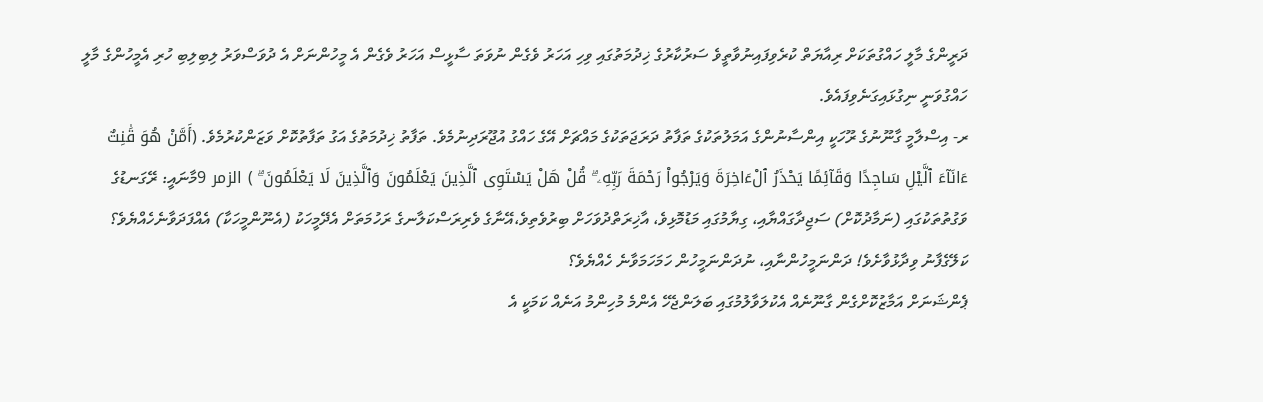ދަރީންގެ މާލީ ހައްގުތަކަށް ރިއާޔަތް ކުރެވިފައިނުވާތީވެ ސަރުކާރުގެ ޚިދުމަތުގައި ވިހި އަހަރު ވެގެން ނުވަތަ ސާޅީސް އަހަރު ވެގެން އެ މީހުންނަށް އެ ދުވަސްވަރު ލިބިލިބި ހުރި އެމީހުންގެ މާލީ ހައްގުވަނީ ނިގުޅައިގަނެވިފައެވެ.
ރ- އިސްލާމީ ގާނޫނުގެ ރޫހަކީ އިންސާނުންގެ އަމަލުތަކުގެ ތަފާތު ދަރަޖަތަކުގެ މައްޗަށް އޭގެ ހައްގު އުޖޫރަދިނުމެވެ. ތަފާތު ޚިދުމަތުގެ އަގު ތަފާތުކޮށް ވަޒަންކުރުމެވެ. (أَمَّنْ هُوَ قَٰنِتٌ ءَانَآءَ ٱلَّيْلِ سَاجِدًا وَقَآئِمًا يَحْذَرُ ٱلْءَاخِرَةَ وَيَرْجُواْ رَحْمَةَ رَبِّهِۦ ۗ قُلْ هَلْ يَسْتَوِى ٱلَّذِينَ يَعْلَمُونَ وَٱلَّذِينَ لَا يَعْلَمُونَ ۗ ) الزمر 9މާނައީ: ރޭގަނޑުގެ ވަގުތުތަކުގައި (ނަމާދުކޮށް) ސަޖިދާގައްޔާއި، ގިޔާމުގައި މަޑުމޮޅިވެ، އާޚިރަތްދުވަހަށް ބިރުވެތިވެ،އޭނާގެ ވެރިރަސްކަލާނގެ ރަހުމަތަށް އެދޭމީހަކު (އެނޫންމީހަކާ) އެއްފަދަވާނެހެއްޔެވެ؟ ކަލޭގެފާނު ވިދާޅުވާށެވެ! ދަންނަމީހުންނާއި، ނުދަންނަމީހުން ހަމަހަމަވާނެ ހެއްޔެވެ؟
ޕެންޝަނަށް އަމާޒުކޮށްގެން ގާނޫނެއް އެކުލަވާލުމުގައި ބަލަންޖެހޭ އެންމެ މުހިންމު އަނެއް ކަމަކީ އެ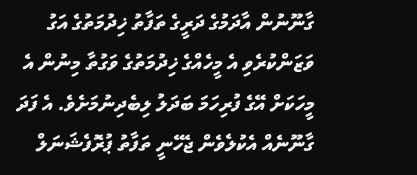ގާނޫނުން އާދަމުގެ ދަރީގެ ތަފާތު ޚިދުމަތުގެ އަގު ވަޒަންކުރެވި އެ މީހެއްގެ ޚިދުމަތުގެ ވަގުތާ މިނުން އެ މީހަކަށް އޭގެ ފުރިހަމަ ބަދަލު ލިބެދިނުމަށެވެ. އެ ފަދަ ގާނޫނެއް އެކުލެވެން ޖެހޭނީ ތަފާތު ޕުރޮފެޝަނަލް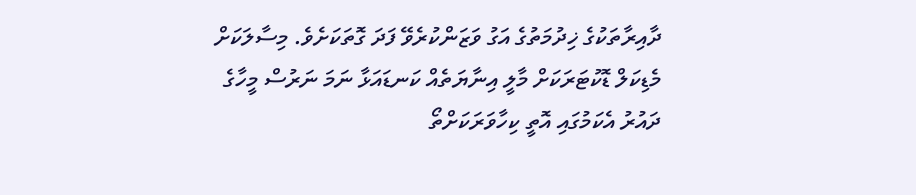ދާއިރާތަކުގެ ޚިދުމަތުގެ އަގު ވަޒަންކުރެވޭ ފަދަ ގޮތަކަށެވެ. މިސާލަކަށް މެޑިކަލް ޑޮކުޓަރަކަށް މާލީ އިނާޔަތެއް ކަނޑައަޅާ ނަމަ ނަރުސް މީހާގެ ދައުރު އެކަމުގައި އޮތީ ކިހާވަރަކަށްތޯ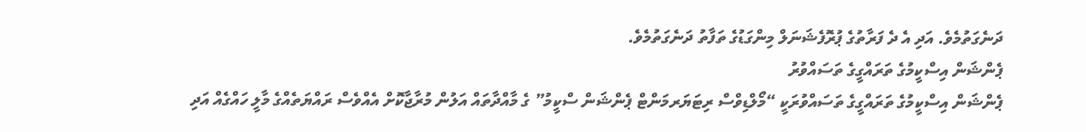ދަނެގަތުމެވެ. އަދި އެ ދެ ފަރާތުގެ ޕުރޮފެޝަނަލް މިންގަޑުގެ ތަފާތު ދަނެގަތުމެވެ.
ޕެންޝަން އިސްކީމުގެ ތަރައްގީގެ ތަސައްވުރު
ޕެންޝަން އިސްކީމުގެ ތަރައްގީގެ ތަސައްވުރަކީ “މޯލްޑިވްސް ރިޓަޔަރމަންޓް ޕެންޝަން ސްކީމު” ގެ މާއްދާތައް އަލުން މުރާޖާކޮށް އެއްވެސް ރައްޔަތެއްގެ މާލީ ހައްގެއް އަދި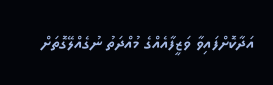އަދާކޮށްފައިވާ ވަޒީފާއެއްގެ މުއްދަތު ނުގެއްލޭގޮތަށް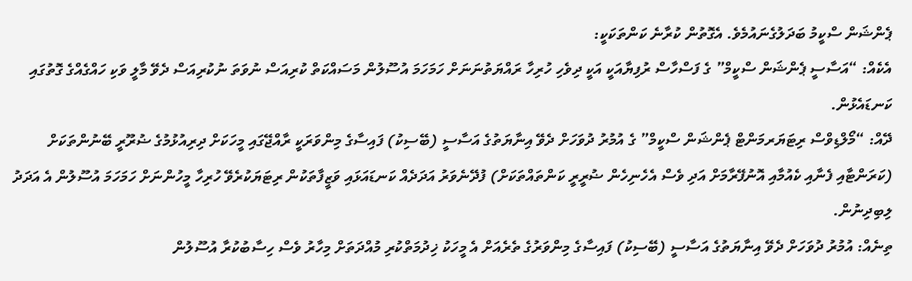ޕެންޝަން ސްކީމު ބަދަލުގެނައުމެވެ. އެގޮތުން ކުރާނެ ކަންތަކަކީ:
އެކެއް: “އަސާސީ ޕެންޝަން ސްކީމް” ގެ ފަސްހާސް ރުފިޔާއަކީ އަކީ ދިވެހި ހުރިހާ ރައްޔަތުނަނަށް ހަމަހަމަ އުސޫލުން މަސައްކަތް ކުރިއަސް ނުވަތަ ނުކުރިއަސް ދެވޭ މާލީ ވަކި ހައްގެއްގެ ގޮތުގައި ކަނޑައެޅުން.
ދޭއް: “މޯލްޑިވްސް ރިޓަޔަރމަންޓް ޕެންޝަން ސްކީމް” ގެ އުމުރު ދުވަހަށް ދެވޭ އިނާޔަތުގެ އަސާސީ (ބޭސިކު) ފައިސާގެ މިންވަރަކީ ރާއްޖޭގައި މީހަކަށް ދިރިއުޅުމުގެ ޟުރޫރީ ބޭނުންތަކަށް (ކަރަންޓާއި ފެނާއި ކެއުމާއި އޮނުފޭރާމަށް އަދި ވެސް އެހެނިހެން ޟުރީރީ ކަންތައްތަކަށް) ފުދޭނެވަރު އަދަދެއް ކަނޑައަޅައި ވަޒީފާތަކުން ރިޓަޔަކުރެވޭ ހުރިހާ މީހުންނަށް ހަމަހަމަ އުސޫލުން އެ އަދަދު ލިބިދިނުން.
ތިނެއް: އުމުރު ދުވަހަށް ދެވޭ އިނާޔަތުގެ އަސާސީ (ބޭސިކު) ފައިސާގެ މިންވަރުގެ ތެރެއަށް އެ މީހަކު ޚިދުމަތްކުރި މުއްދަތަށް މިހާރު ވެސް ހިސާބުކުރާ އުސޫލުން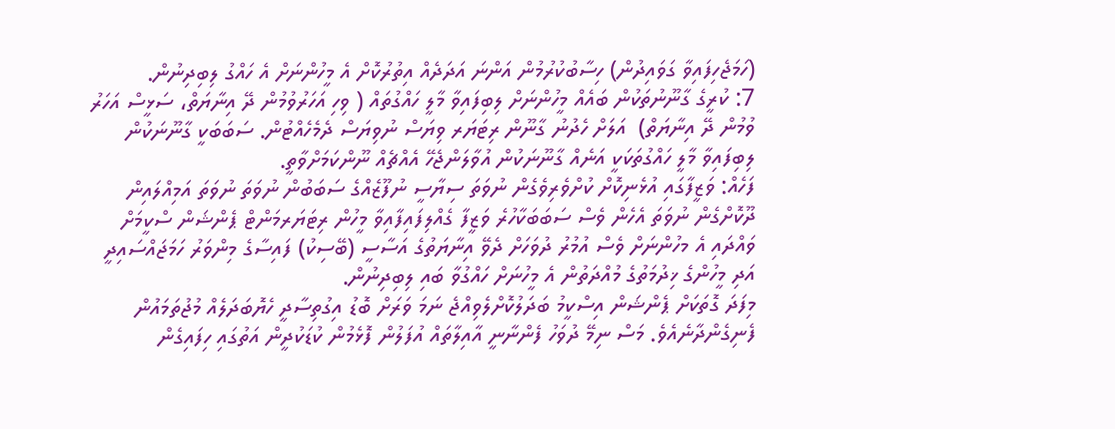(ހަމަޖެހިފައިވާ ގަވައިދުން) ހިސާބުކުރުމުން އަންނަ އަދަދެއް އިތުރުކޮށް އެ މީހުންނަށް އެ ހައްގު ލިބިދިނުން.
7: ކުރީގެ ގާނޫނުތަކުން ބައެއް މީހުންނަށް ލިބިފައިވާ މާލީ ހައްގުތައް ( ވިހި އަހަރުވުމުން ދޭ އިނާޔަތް، ސަޅީސް އަހަރު ވުމުން ދޭ އިނާޔަތް)  އަލަށް ހެދުނު ގާނޫން ރިޓަޔަރ ވިޔަސް ނުވިޔަސް ދެމެހެއްޓުން. ސަބަބަކީ ގާނޫނަކުން ލިބިފައިވާ މާލީ ހައްގުތަކަކީ އަނެއް ގާނޫނަކުން އުވާލަންޖެހޭ އެއްޗެއް ނޫންކަމަށްވާތީ.
ފަހެއް: ވަޒީފާގައި އުޅެނިކޮށް ކުށްވެރިވެގެން ނުވަތަ ސިޔާސީ ނުފޫޒެއްގެ ސަބަބުން ނުވަތަ ނުވަތަ އަމިއްލައިން ދޫކޮށްގެން ނުވަތަ އެހެން ވެސް ސަބަބަކާހުރެ ވަޒީފާ ގެއްލިފައިފާއިވާ މީހުން ރިޓަޔަރމަންޓް ޕެންޝަން ސްކީމަށް ވައްދައި އެ މހުންނަށް ވެސް އުމުރު ދުވަހަށް ދެވޭ އިނާޔަތުގެ އަސާސީ (ބޭސިކު) ފައިސާގެ މިންވަރު ހަމަޖައްސައިދީ އަދި މީހުންގެ ޚިދުމަތުގެ މުއްދަތުން އެ މީހުނަށް ހައްގުވާ ބައި ލިބިދިނުން.
މިފަދަ ގޮތަކަށް ޕެންޝަން އިސްކީމު ބަދަލުކޮށްލެވިއްޖެ ނަމަ ވަރަށް ބޮޑު އިގުތިސާދީ ހެޔޮބަދަލެއް މުޖުތަމައުން ފެނިގެންދާނެއެވެ. މަސް ނިމޭ ދުވަހު ފެންނާނީ އާއިލާތައް އުފަލުން ފޮޅެމުން ކުޑަކުދީން އަތުގައި ހިފައިގެން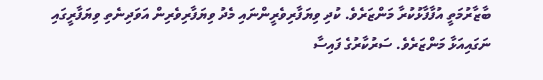ބާޒާރުމަތީ އުފާފާޅުކުރާ މަންޒަރެވެ. ކުދި ވިޔަފާރިވެރީންނައި މެދު ވިޔަފާރިވެރިން އަވަދިނެތި ވިޔަފާރީގައި ނަގައިއަޅާ މަންޒަރެވެ. ސަރުކާރުގެ ފައިސާ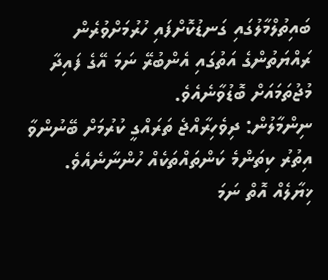ބައިތުލްމާލުގައި ގަނޑުކޮށްފައި ހުރުމަށްވުރެން ރައްޔަތުންގެ އަތުގައި އެންބުރޭ ނަމަ އޭގެ ފައިދާ މުޖުތަމައަށް ބޮޑުވާނެއެވެ.
ނިންމާލުން: ދިވެހިރާއްޖެ ތަރައްގީ ކުރުމަށް ބޭނުންވާ އިތުރު ކިތަންމެ ކަންތައްތަކެއް ހުންނާނެއެވެ. ޚިޔާލެއް އޮތް ނަމަ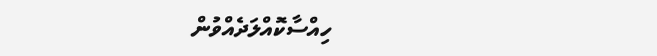ހިއްސާކޮއްލަދެއްވުން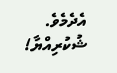އެދެމެވެ. ޝުކުރިއްޔާ!